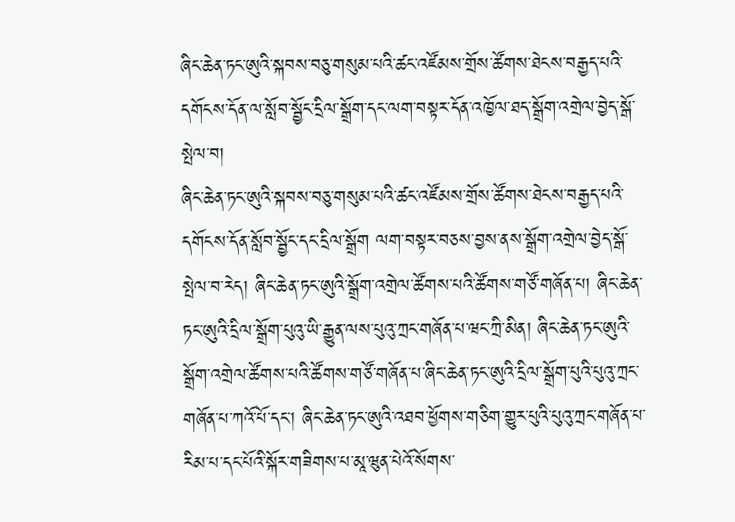ཞིང་ཆེན་ཏང་ཨུའི་སྐབས་བཅུ་གསུམ་པའི་ཚང་འཛོམས་གྲོས་ཚོགས་ཐེངས་བརྒྱད་པའི་དགོངས་དོན་ལ་སློབ་སྦྱོང་དྲིལ་སྒྲོག་དང་ལག་བསྟར་དོན་འཁྱོལ་ཐད་སྒྲོག་འགྲེལ་བྱེད་སྒོ་སྤེལ་བ།
ཞིང་ཆེན་ཏང་ཨུའི་སྐབས་བཅུ་གསུམ་པའི་ཚང་འཛོམས་གྲོས་ཚོགས་ཐེངས་བརྒྱད་པའི་དགོངས་དོན་སློབ་སྦྱོང་དང་དྲིལ་སྒྲོག ལག་བསྟར་བཅས་བྱས་ནས་སྒྲོག་འགྲེལ་བྱེད་སྒོ་སྤེལ་བ་རེད། ཞིང་ཆེན་ཏང་ཨུའི་སྒྲོག་འགྲེལ་ཚོགས་པའི་ཚོགས་གཙོ་གཞོན་པ། ཞིང་ཆེན་ཏང་ཨུའི་དྲིལ་སྒྲོག་པུའུ་ཡི་རྒྱུན་ལས་པུའུ་ཀྲང་གཞོན་པ་ཝང་ཀྲི་མིན། ཞིང་ཆེན་ཏང་ཨུའི་སྒྲོག་འགྲེལ་ཚོགས་པའི་ཚོགས་གཙོ་གཞོན་པ་ཞིང་ཆེན་ཏང་ཨུའི་དྲིལ་སྒྲོག་པུའི་པུའུ་ཀྲང་གཞོན་པ་ཀའོ་པོ་དང་། ཞིང་ཆེན་ཏང་ཨུའི་འཐབ་ཕྱོགས་གཅིག་གྱུར་པུའི་པུའུ་ཀྲང་གཞོན་པ་རིམ་པ་དང་པོའི་སྐོར་གཟིགས་པ་མཱ་ཝུན་པེའོ་སོགས་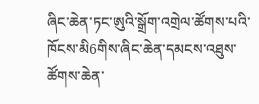ཞིང་ཆེན་ཏང་ཨུའི་སྒྲོག་འགྲེལ་ཚོགས་པའི་ཁོངས་མི6གིས་ཞིང་ཆེན་དམངས་འཐུས་ཚོགས་ཆེན་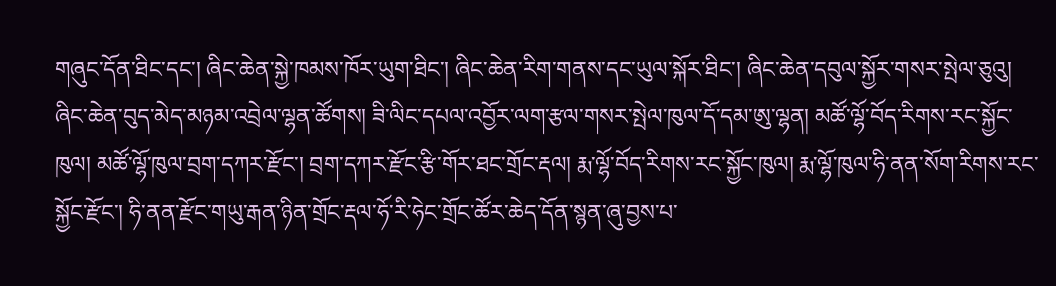གཞུང་དོན་ཐིང་དང་། ཞིང་ཆེན་སྐྱེ་ཁམས་ཁོར་ཡུག་ཐིང་། ཞིང་ཆེན་རིག་གནས་དང་ཡུལ་སྐོར་ཐིང་། ཞིང་ཆེན་དབུལ་སྐྱོར་གསར་སྤེལ་ཅུའུ། ཞིང་ཆེན་བུད་མེད་མཉམ་འབྲེལ་ལྷན་ཚོགས། ཟི་ལིང་དཔལ་འབྱོར་ལག་རྩལ་གསར་སྤེལ་ཁུལ་དོ་དམ་ཨུ་ལྷན། མཚོ་ལྷོ་བོད་རིགས་རང་སྐྱོང་ཁུལ། མཚོ་ལྷོ་ཁུལ་བྲག་དཀར་རྫོང་། བྲག་དཀར་རྫོང་རྩི་གོར་ཐང་གྲོང་རྡལ། རྨ་ལྷོ་བོད་རིགས་རང་སྐྱོང་ཁུལ། རྨ་ལྷོ་ཁུལ་ཧི་ནན་སོག་རིགས་རང་སྐྱོང་རྫོང་། ཧི་ནན་རྫོང་གཡུ་རྒན་ཉིན་གྲོང་རྡལ་ཧོ་རི་ཧེང་གྲོང་ཚོར་ཆེད་དོན་སྙན་ཞུ་བྱས་པ་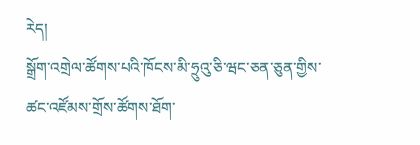རེད།
སྒྲོག་འགྲེལ་ཚོགས་པའི་ཁོངས་མི་ཧྲུའུ་ཅི་ཝང་ཅན་ཅུན་གྱིས་ཚང་འཛོམས་གྲོས་ཚོགས་ཐོག་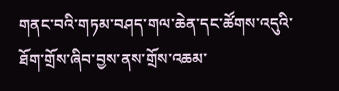གནང་བའི་གཏམ་བཤད་གལ་ཆེན་དང་ཚོགས་འདུའི་ཐོག་གྲོས་ཞིབ་བྱས་ནས་གྲོས་འཆམ་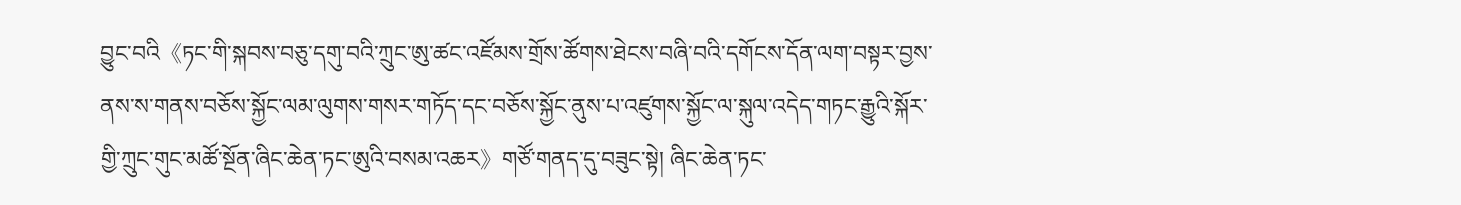བྱུང་བའི《ཏང་གི་སྐབས་བཅུ་དགུ་བའི་ཀྲུང་ཨུ་ཚང་འཛོམས་གྲོས་ཚོགས་ཐེངས་བཞི་བའི་དགོངས་དོན་ལག་བསྟར་བྱས་ནས་ས་གནས་བཅོས་སྐྱོང་ལམ་ལུགས་གསར་གཏོད་དང་བཅོས་སྐྱོང་ནུས་པ་འཛུགས་སྐྱོང་ལ་སྐུལ་འདེད་གཏང་རྒྱུའི་སྐོར་གྱི་ཀྲུང་གུང་མཚོ་སྔོན་ཞིང་ཆེན་ཏང་ཨུའི་བསམ་འཆར》གཙོ་གནད་དུ་བཟུང་སྟེ། ཞིང་ཆེན་ཏང་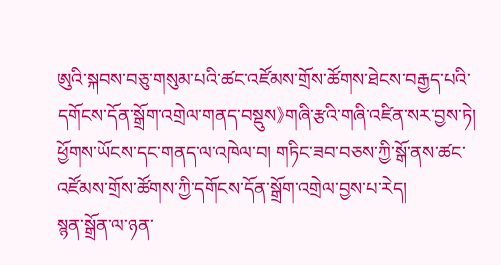ཨུའི་སྐབས་བཅུ་གསུམ་པའི་ཚང་འཛོམས་གྲོས་ཚོགས་ཐེངས་བརྒྱད་པའི་དགོངས་དོན་སྒྲོག་འགྲེལ་གནད་བསྡུས》གཞི་རྩའི་གཞི་འཛིན་སར་བྱས་ཏེ། ཕྱོགས་ཡོངས་དང་གནད་ལ་འཁེལ་བ། གཏིང་ཟབ་བཅས་ཀྱི་སྒོ་ནས་ཚང་འཛོམས་གྲོས་ཚོགས་ཀྱི་དགོངས་དོན་སྒྲོག་འགྲེལ་བྱས་པ་རེད།
སྙན་སྒྲོན་ལ་ཉན་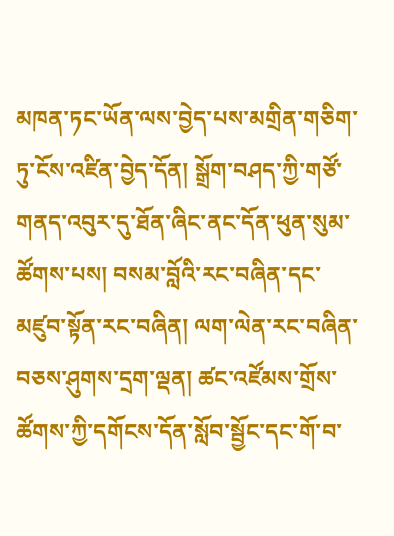མཁན་ཏང་ཡོན་ལས་བྱེད་པས་མགྲིན་གཅིག་ཏུ་ངོས་འཛིན་བྱེད་དོན། སྒྲོག་བཤད་ཀྱི་གཙོ་གནད་འབུར་དུ་ཐོན་ཞིང་ནང་དོན་ཕུན་སུམ་ཚོགས་པས། བསམ་བློའི་རང་བཞིན་དང་མཛུབ་སྟོན་རང་བཞིན། ལག་ལེན་རང་བཞིན་བཅས་ཤུགས་དྲག་ལྡན། ཚང་འཛོམས་གྲོས་ཚོགས་ཀྱི་དགོངས་དོན་སློབ་སྦྱོང་དང་གོ་བ་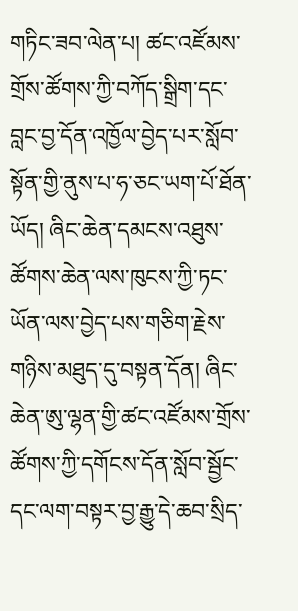གཏིང་ཟབ་ལེན་པ། ཚང་འཛོམས་གྲོས་ཚོགས་ཀྱི་བཀོད་སྒྲིག་དང་བླང་བྱ་དོན་འཁྱོལ་བྱེད་པར་སློབ་སྟོན་གྱི་ནུས་པ་ཧ་ཅང་ཡག་པོ་ཐོན་ཡོད། ཞིང་ཆེན་དམངས་འཐུས་ཚོགས་ཆེན་ལས་ཁུངས་ཀྱི་ཏང་ཡོན་ལས་བྱེད་པས་གཅིག་རྗེས་གཉིས་མཐུད་དུ་བསྟན་དོན། ཞིང་ཆེན་ཨུ་ལྷན་གྱི་ཚང་འཛོམས་གྲོས་ཚོགས་ཀྱི་དགོངས་དོན་སློབ་སྦྱོང་དང་ལག་བསྟར་བྱ་རྒྱུ་དེ་ཆབ་སྲིད་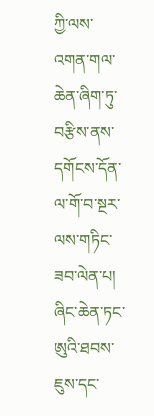ཀྱི་ལས་འགན་གལ་ཆེན་ཞིག་ཏུ་བརྩིས་ནས་དགོངས་དོན་ལ་གོ་བ་སྔར་ལས་གཏིང་ཟབ་ལེན་པ། ཞིང་ཆེན་ཏང་ཨུའི་ཐབས་ཇུས་དང་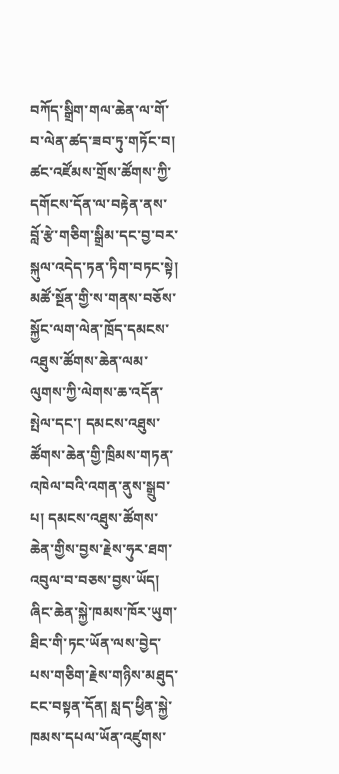བཀོད་སྒྲིག་གལ་ཆེན་ལ་གོ་བ་ལེན་ཚད་ཟབ་ཏུ་གཏོང་བ། ཚང་འཛོམས་གྲོས་ཚོགས་ཀྱི་དགོངས་དོན་ལ་བརྟེན་ནས་བློ་རྩེ་གཅིག་སྒྲིམ་དང་བྱ་བར་སྐུལ་འདེད་ཏན་ཏིག་བཏང་སྟེ། མཚོ་སྔོན་གྱི་ས་གནས་བཅོས་སྐྱོང་ལག་ལེན་ཁྲོད་དམངས་འཐུས་ཚོགས་ཆེན་ལམ་ལུགས་ཀྱི་ལེགས་ཆ་འདོན་སྤེལ་དང་། དམངས་འཐུས་ཚོགས་ཆེན་གྱི་ཁྲིམས་གཏན་འཁེལ་བའི་འགན་ནུས་སྒྲུབ་པ། དམངས་འཐུས་ཚོགས་ཆེན་གྱིས་བྱས་རྗེས་ཧུར་ཐག་འབུལ་བ་བཅས་བྱས་ཡོད། ཞིང་ཆེན་སྐྱེ་ཁམས་ཁོར་ཡུག་ཐིང་གི་ཏང་ཡོན་ལས་བྱེད་པས་གཅིག་རྗེས་གཉིས་མཐུད་ངང་བསྟན་དོན། སླད་ཕྱིན་སྐྱེ་ཁམས་དཔལ་ཡོན་འཛུགས་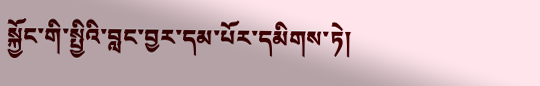སྐྱོང་གི་སྤྱིའི་བླང་བྱར་དམ་པོར་དམིགས་ཏེ།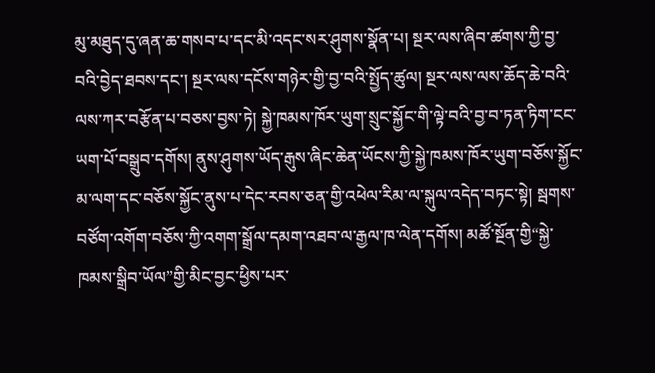མུ་མཐུད་དུ་ཞན་ཆ་གསབ་པ་དང་མི་འདང་སར་ཤུགས་སྣོན་པ། སྔར་ལས་ཞིབ་ཚགས་ཀྱི་བྱ་བའི་བྱེད་ཐབས་དང་། སྔར་ལས་དངོས་གཉེར་གྱི་བྱ་བའི་སྤྱོད་ཚུལ། སྔར་ལས་ལས་ཆོད་ཆེ་བའི་ལས་ཀར་བརྩོན་པ་བཅས་བྱས་ཏེ། སྐྱེ་ཁམས་ཁོར་ཡུག་སྲུང་སྐྱོང་གི་ལྟེ་བའི་བྱ་བ་ཏན་ཏིག་ངང་ཡག་པོ་བསྒྲུབ་དགོས། ནུས་ཤུགས་ཡོད་རྒུས་ཞིང་ཆེན་ཡོངས་ཀྱི་སྐྱེ་ཁམས་ཁོར་ཡུག་བཅོས་སྐྱོང་མ་ལག་དང་བཅོས་སྐྱོང་ནུས་པ་དེང་རབས་ཅན་གྱི་འཕེལ་རིམ་ལ་སྐུལ་འདེད་བཏང་སྟེ། སྦགས་བཙོག་འགོག་བཅོས་ཀྱི་འགག་སྒྲོལ་དམག་འཐབ་ལ་རྒྱལ་ཁ་ལེན་དགོས། མཚོ་སྔོན་གྱི“སྐྱེ་ཁམས་སྒྲིབ་ཡོལ”གྱི་མིང་བྱང་ཕྱིས་པར་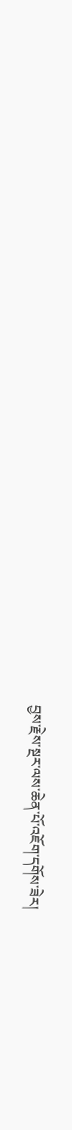བྱས་རྗེས་སྔར་ལས་ཆེན་པོ་འཇོག་དགོས་ཟེར།